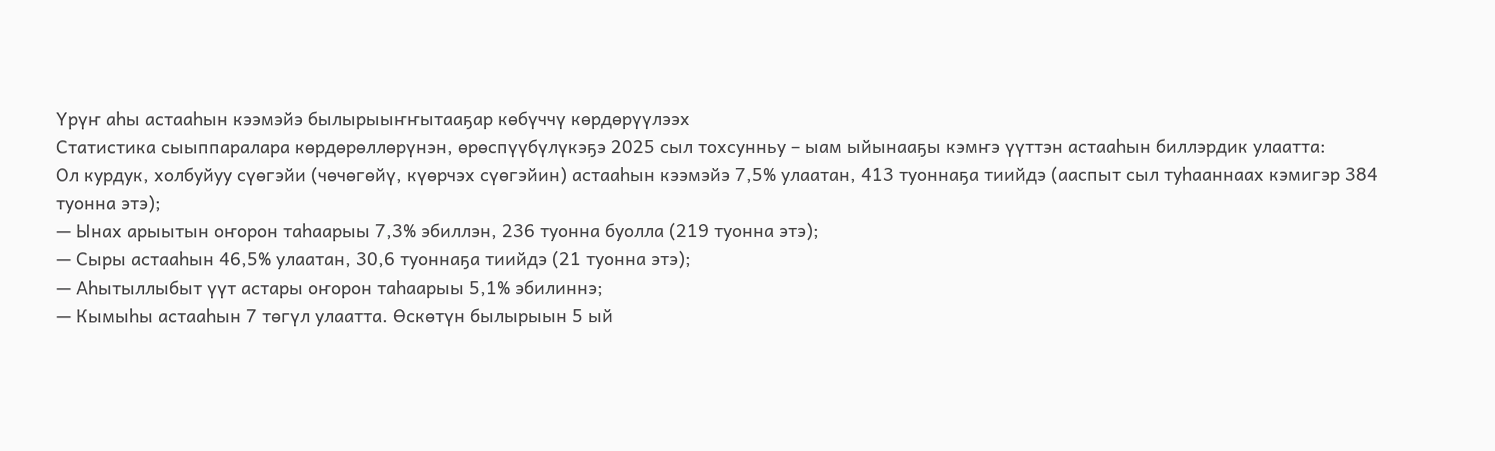Үрүҥ аһы астааһын кээмэйэ былырыыҥҥытааҕар көбүччү көрдөрүүлээх
Статистика сыыппаралара көрдөрөллөрүнэн, өрөспүүбүлүкэҕэ 2025 сыл тохсунньу – ыам ыйынааҕы кэмҥэ үүттэн астааһын биллэрдик улаатта:
Ол курдук, холбуйуу сүөгэйи (чөчөгөйү, күөрчэх сүөгэйин) астааһын кээмэйэ 7,5% улаатан, 413 туоннаҕа тиийдэ (ааспыт сыл туһааннаах кэмигэр 384 туонна этэ);
— Ынах арыытын оҥорон таһаарыы 7,3% эбиллэн, 236 туонна буолла (219 туонна этэ);
— Сыры астааһын 46,5% улаатан, 30,6 туоннаҕа тиийдэ (21 туонна этэ);
— Аһытыллыбыт үүт астары оҥорон таһаарыы 5,1% эбилиннэ;
— Кымыһы астааһын 7 төгүл улаатта. Өскөтүн былырыын 5 ый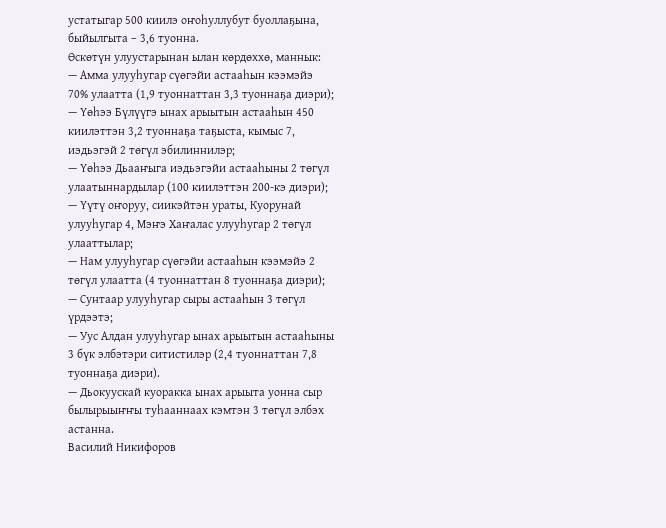устатыгар 500 киилэ оҥоһуллубут буоллаҕына, быйылгыта – 3,6 туонна.
Өскөтүн улуустарынан ылан көрдөххө, маннык:
— Амма улууһугар сүөгэйи астааһын кээмэйэ 70% улаатта (1,9 туоннаттан 3,3 туоннаҕа диэри);
— Үөһээ Бүлүүгэ ынах арыытын астааһын 450 киилэттэн 3,2 туоннаҕа таҕыста, кымыс 7, иэдьэгэй 2 төгүл эбилиннилэр;
— Үөһээ Дьааҥыга иэдьэгэйи астааһыны 2 төгүл улаатыннардылар (100 киилэттэн 200-кэ диэри);
— Үүтү оҥоруу, сиикэйтэн ураты, Куорунай улууһугар 4, Мэҥэ Хаҥалас улууһугар 2 төгүл улааттылар;
— Нам улууһугар сүөгэйи астааһын кээмэйэ 2 төгүл улаатта (4 туоннаттан 8 туоннаҕа диэри);
— Сунтаар улууһугар сыры астааһын 3 төгүл үрдээтэ;
— Уус Алдан улууһугар ынах арыытын астааһыны 3 бүк элбэтэри ситистилэр (2,4 туоннаттан 7,8 туоннаҕа диэри).
— Дьокуускай куоракка ынах арыыта уонна сыр былырыыҥҥы туһааннаах кэмтэн 3 төгүл элбэх астанна.
Василий Никифоров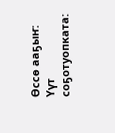Өссө ааҕыҥ: Үүт соҕотуопката: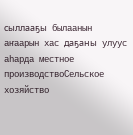сыллааҕы былаанын аҥаарын хас даҕаны улуус аһарда местное производствоСельское хозяйство